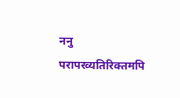ननु परापरव्यतिरिक्तमपि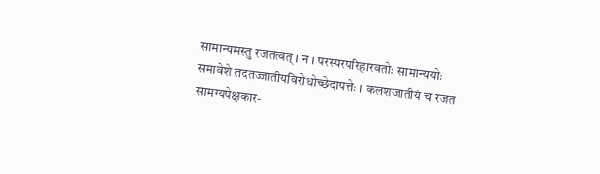सामान्यमस्तु रजतत्वत् । न । परस्परपरिहारवतोः सामान्ययोः समावेशे तदतज्जातीयविरोधोच्छेदापत्तेः । कलशजातीयं च रजत सामग्यपेक्षकार-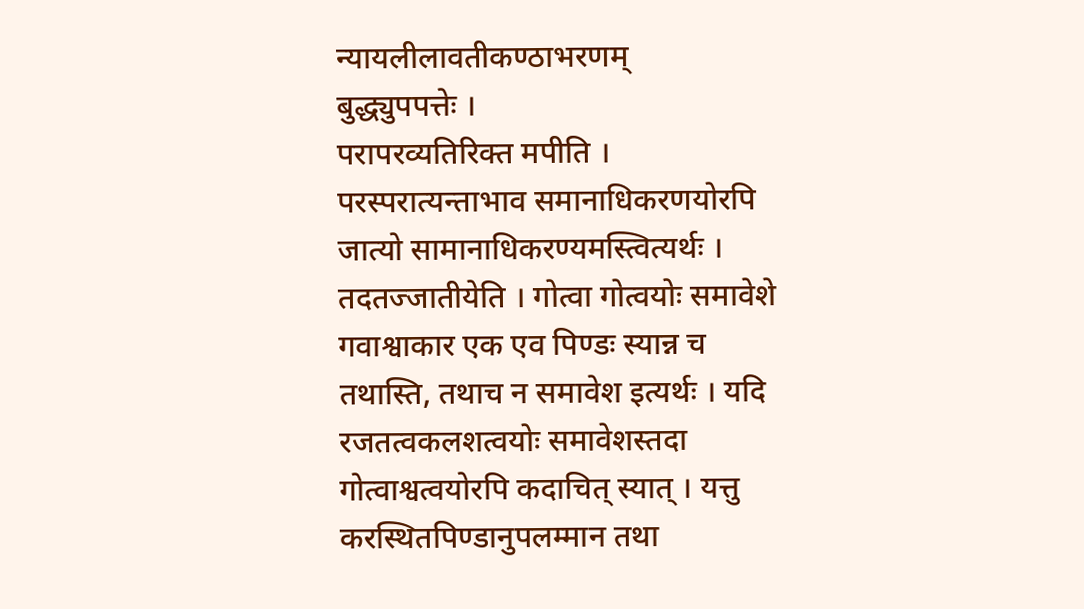न्यायलीलावतीकण्ठाभरणम्
बुद्ध्युपपत्तेः ।
परापरव्यतिरिक्त मपीति । परस्परात्यन्ताभाव समानाधिकरणयोरपि जात्यो सामानाधिकरण्यमस्त्वित्यर्थः । तदतज्जातीयेति । गोत्वा गोत्वयोः समावेशे गवाश्वाकार एक एव पिण्डः स्यान्न च तथास्ति, तथाच न समावेश इत्यर्थः । यदि रजतत्वकलशत्वयोः समावेशस्तदा गोत्वाश्वत्वयोरपि कदाचित् स्यात् । यत्तु करस्थितपिण्डानुपलम्मान तथा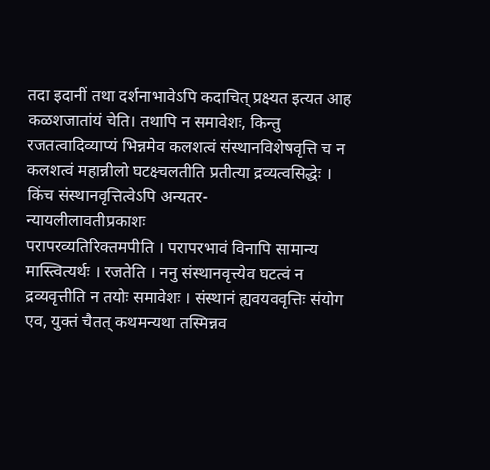तदा इदानीं तथा दर्शनाभावेऽपि कदाचित् प्रक्ष्यत इत्यत आह कळशजातांयं चेति। तथापि न समावेशः, किन्तु रजतत्वादिव्याप्यं भिन्नमेव कलशत्वं संस्थानविशेषवृत्ति च न कलशत्वं महान्नीलो घटक्ष्चलतीति प्रतीत्या द्रव्यत्वसिद्धेः । किंच संस्थानवृत्तित्वेऽपि अन्यतर-
न्यायलीलावतीप्रकाशः
परापरव्यतिरिक्तमपीति । परापरभावं विनापि सामान्य मास्त्वित्यर्थः । रजतेति । ननु संस्थानवृत्त्येव घटत्वं न द्रव्यवृत्तीति न तयोः समावेशः । संस्थानं ह्यवयववृत्तिः संयोग एव, युक्तं चैतत् कथमन्यथा तस्मिन्नव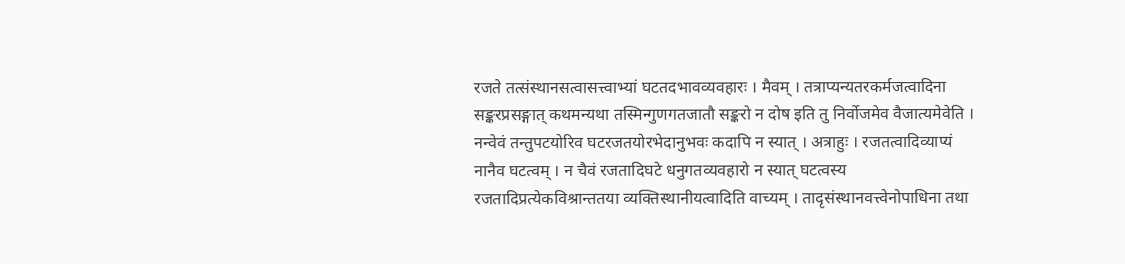रजते तत्संस्थानसत्वासत्त्वाभ्यां घटतदभावव्यवहारः । मैवम् । तत्राप्यन्यतरकर्मजत्वादिना सङ्करप्रसङ्गात् कथमन्यथा तस्मिन्गुणगतजातौ सङ्करो न दोष इति तु निर्वोजमेव वैजात्यमेवेति । नन्वेवं तन्तुपटयोरिव घटरजतयोरभेदानुभवः कदापि न स्यात् । अत्राहुः । रजतत्वादिव्याप्यं नानैव घटत्वम् । न चैवं रजतादिघटे धनुगतव्यवहारो न स्यात् घटत्वस्य रजतादिप्रत्येकविश्रान्ततया व्यक्तिस्थानीयत्वादिति वाच्यम् । तादृसंस्थानवत्त्वेनोपाधिना तथा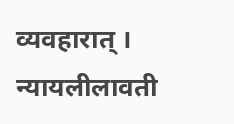व्यवहारात् ।
न्यायलीलावती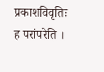प्रकाशविवृतिः
ह परांपरेति ।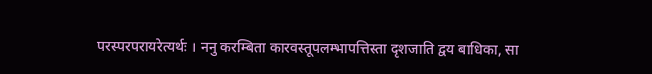परस्परपरायरेत्यर्थः । ननु करम्बिता कारवस्तूपलम्भापत्तिस्ता दृशजाति द्वय बाधिका, सा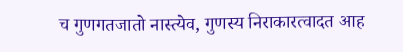च गुणगतजातो नास्त्येव, गुणस्य निराकारत्वादत आह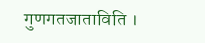गुणगतजाताविति ।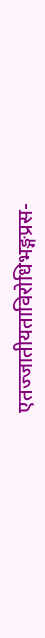एतज्जातीयताविरोधिभङ्गप्रस-